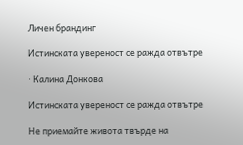Личен брандинг

Истинската увереност се ражда отвътре

· Калина Донкова

Истинската увереност се ражда отвътре

Не приемайте живота твърде на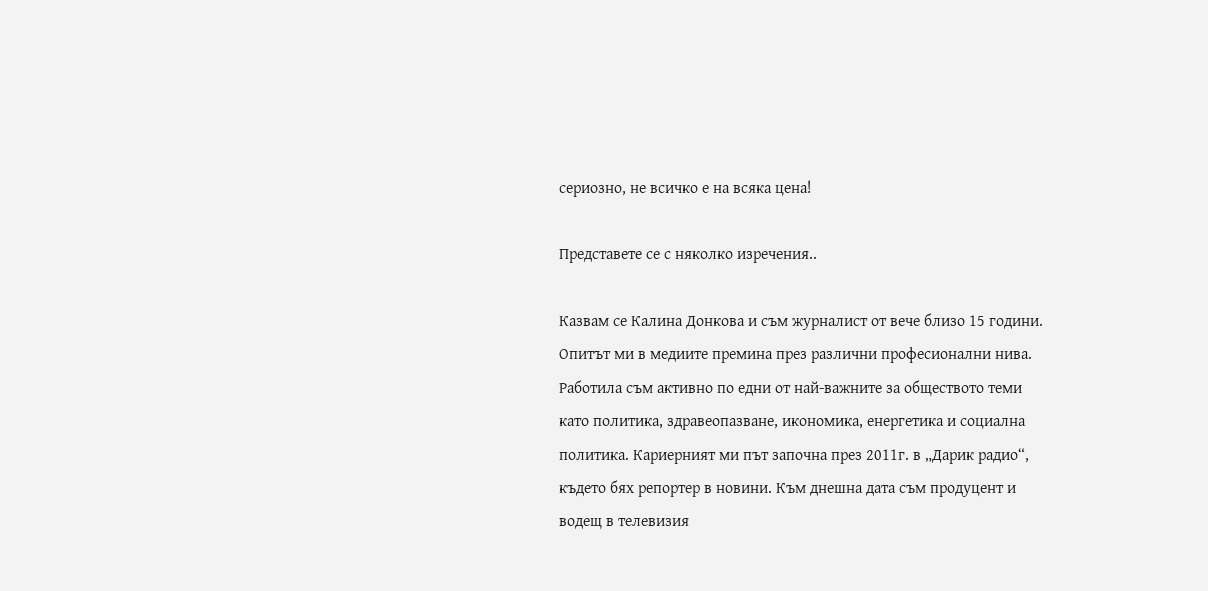сериозно, не всичко е на всяка цена!

Представете се с няколко изречения..

Казвам се Калина Донкова и съм журналист от вече близо 15 години. Опитът ми в медиите премина през различни професионални нива. Работила съм активно по едни от най-важните за обществото теми като политика, здравеопазване, икономика, енергетика и социална политика. Кариерният ми път започна през 2011г. в „Дарик радио“, където бях репортер в новини. Към днешна дата съм продуцент и водещ в телевизия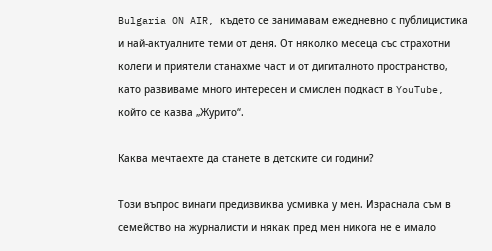Bulgaria ON AIR, където се занимавам ежедневно с публицистика и най-актуалните теми от деня. От няколко месеца със страхотни колеги и приятели станахме част и от дигиталното пространство, като развиваме много интересен и смислен подкаст в YouTube, който се казва „Журито“.

Каква мечтаехте да станете в детските си години?

Този въпрос винаги предизвиква усмивка у мен. Израснала съм в семейство на журналисти и някак пред мен никога не е имало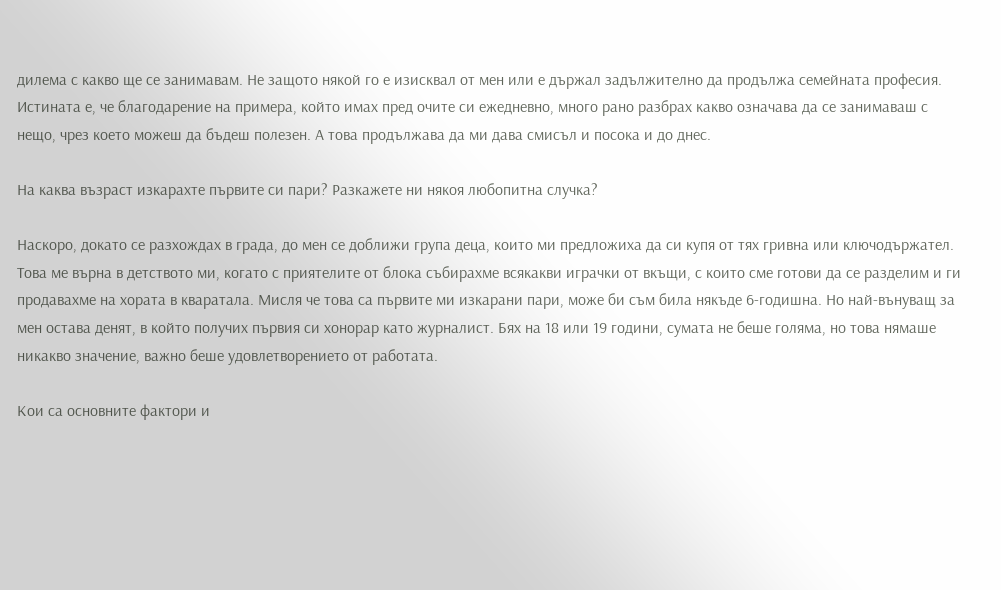дилема с какво ще се занимавам. Не защото някой го е изисквал от мен или е държал задължително да продължа семейната професия. Истината е, че благодарение на примера, който имах пред очите си ежедневно, много рано разбрах какво означава да се занимаваш с нещо, чрез което можеш да бъдеш полезен. А това продължава да ми дава смисъл и посока и до днес.

На каква възраст изкарахте първите си пари? Разкажете ни някоя любопитна случка?

Наскоро, докато се разхождах в града, до мен се доближи група деца, които ми предложиха да си купя от тях гривна или ключодържател. Това ме върна в детството ми, когато с приятелите от блока събирахме всякакви играчки от вкъщи, с които сме готови да се разделим и ги продавахме на хората в кваратала. Мисля че това са първите ми изкарани пари, може би съм била някъде 6-годишна. Но най-вънуващ за мен остава денят, в който получих първия си хонорар като журналист. Бях на 18 или 19 години, сумата не беше голяма, но това нямаше никакво значение, важно беше удовлетворението от работата.

Кои са основните фактори и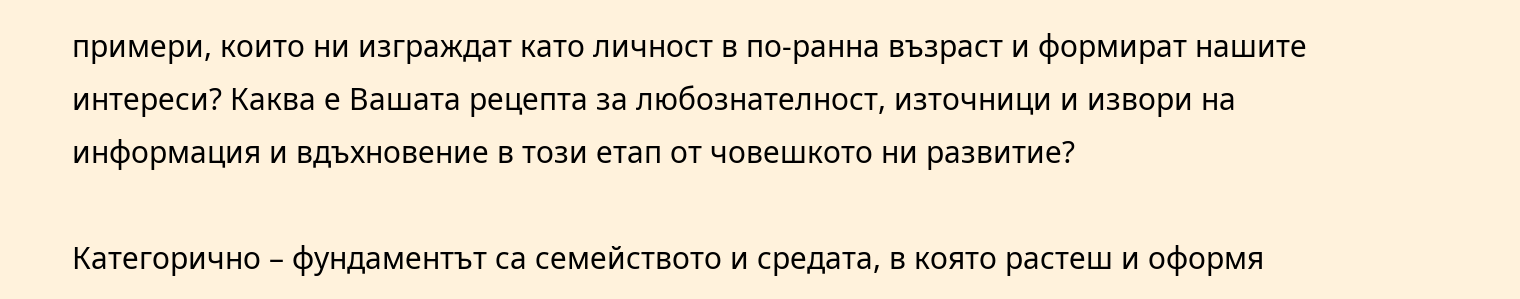примери, които ни изграждат като личност в по-ранна възраст и формират нашите интереси? Каква е Вашата рецепта за любознателност, източници и извори на информация и вдъхновение в този етап от човешкото ни развитие?

Категорично – фундаментът са семейството и средата, в която растеш и оформя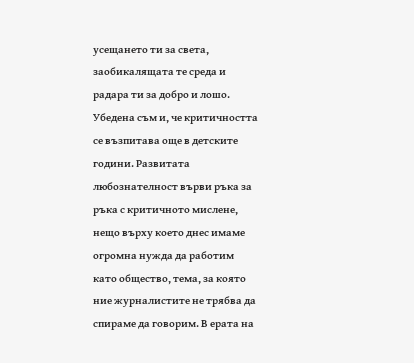усещането ти за света, заобикалящата те среда и радара ти за добро и лошо. Убедена съм и, че критичността се възпитава още в детските години. Развитата любознателност върви ръка за ръка с критичното мислене, нещо върху което днес имаме огромна нужда да работим като общество, тема, за която ние журналистите не трябва да спираме да говорим. В ерата на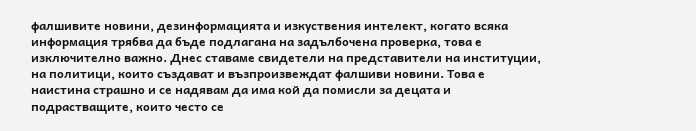фалшивите новини, дезинформацията и изкуствения интелект, когато всяка информация трябва да бъде подлагана на задълбочена проверка, това е изключително важно. Днес ставаме свидетели на представители на институции, на политици, които създават и възпроизвеждат фалшиви новини. Това е наистина страшно и се надявам да има кой да помисли за децата и подрастващите, които често се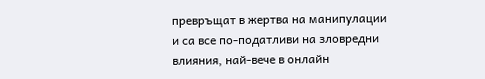превръщат в жертва на манипулации и са все по-податливи на зловредни влияния, най-вече в онлайн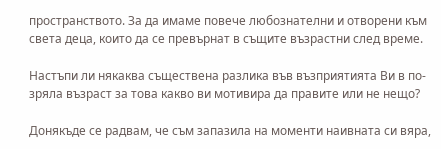пространството. За да имаме повече любознателни и отворени към света деца, които да се превърнат в същите възрастни след време.

Настъпи ли някаква съществена разлика във възприятията Ви в по-зряла възраст за това какво ви мотивира да правите или не нещо?

Донякъде се радвам, че съм запазила на моменти наивната си вяра,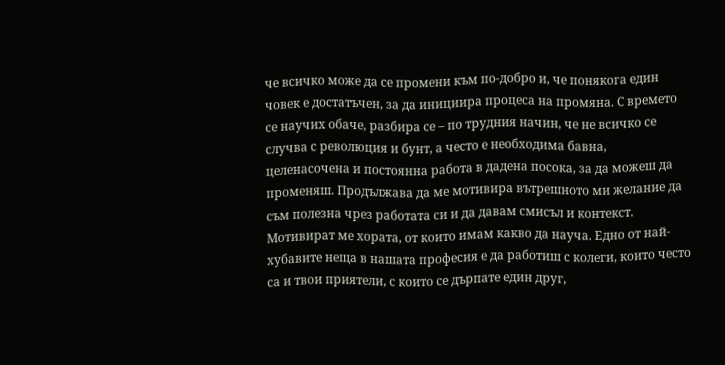че всичко може да се промени към по-добро и, че понякога един човек е достатъчен, за да инициира процеса на промяна. С времето се научих обаче, разбира се – по трудния начин, че не всичко се случва с революция и бунт, а често е необходима бавна, целенасочена и постоянна работа в дадена посока, за да можеш да променяш. Продължава да ме мотивира вътрешното ми желание да съм полезна чрез работата си и да давам смисъл и контекст. Мотивират ме хората, от които имам какво да науча. Едно от най-хубавите неща в нашата професия е да работиш с колеги, които често са и твои приятели, с които се дърпате един друг,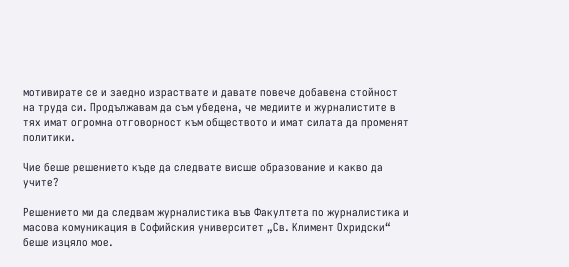мотивирате се и заедно израствате и давате повече добавена стойност на труда си. Продължавам да съм убедена, че медиите и журналистите в тях имат огромна отговорност към обществото и имат силата да променят политики.

Чие беше решението къде да следвате висше образование и какво да учите?

Решението ми да следвам журналистика във Факултета по журналистика и масова комуникация в Софийския университет „Св. Климент Охридски“ беше изцяло мое.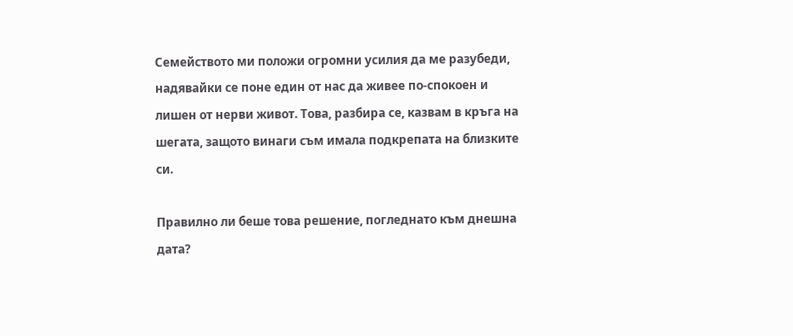Семейството ми положи огромни усилия да ме разубеди, надявайки се поне един от нас да живее по-спокоен и лишен от нерви живот. Това, разбира се, казвам в кръга на шегата, защото винаги съм имала подкрепата на близките си.

Правилно ли беше това решение, погледнато към днешна дата?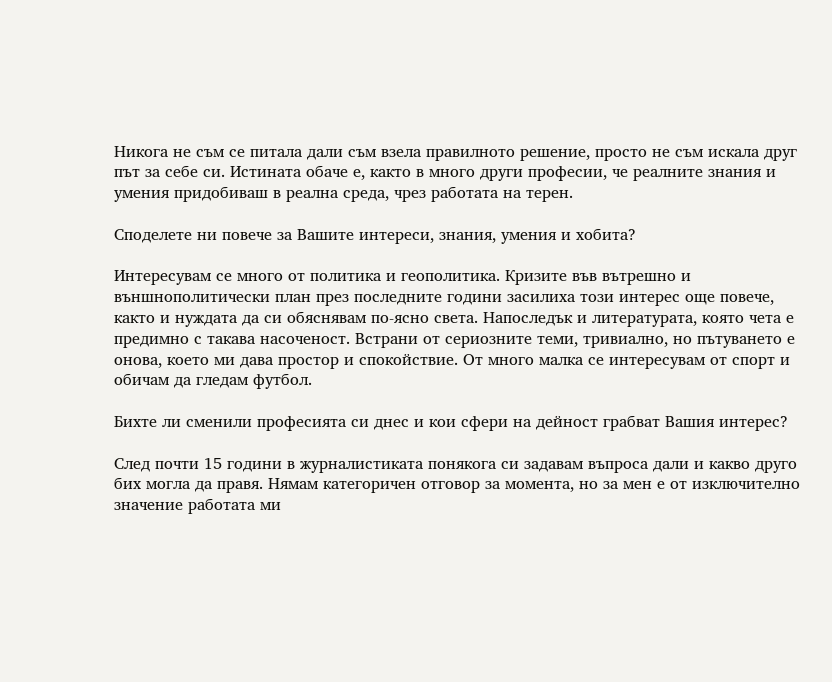Никога не съм се питала дали съм взела правилното решение, просто не съм искала друг път за себе си. Истината обаче е, както в много други професии, че реалните знания и умения придобиваш в реална среда, чрез работата на терен.

Споделете ни повече за Вашите интереси, знания, умения и хобита?

Интересувам се много от политика и геополитика. Кризите във вътрешно и външнополитически план през последните години засилиха този интерес още повече, както и нуждата да си обяснявам по-ясно света. Напоследък и литературата, която чета е предимно с такава насоченост. Встрани от сериозните теми, тривиално, но пътуването е онова, което ми дава простор и спокойствие. От много малка се интересувам от спорт и обичам да гледам футбол.

Бихте ли сменили професията си днес и кои сфери на дейност грабват Вашия интерес?

След почти 15 години в журналистиката понякога си задавам въпроса дали и какво друго бих могла да правя. Нямам категоричен отговор за момента, но за мен е от изключително значение работата ми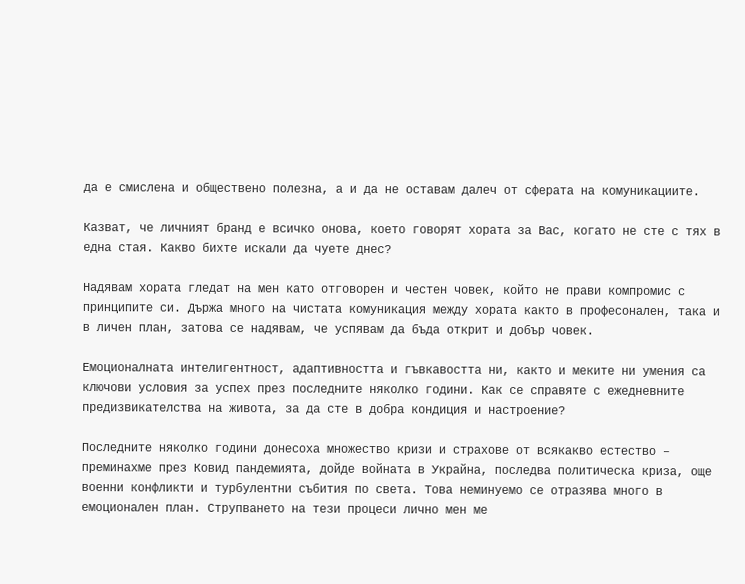да е смислена и обществено полезна, а и да не оставам далеч от сферата на комуникациите.

Казват, че личният бранд е всичко онова, което говорят хората за Вас, когато не сте с тях в една стая. Какво бихте искали да чуете днес?

Надявам хората гледат на мен като отговорен и честен човек, който не прави компромис с принципите си. Държа много на чистата комуникация между хората както в професонален, така и в личен план, затова се надявам, че успявам да бъда открит и добър човек.

Емоционалната интелигентност, адаптивността и гъвкавостта ни, както и меките ни умения са ключови условия за успех през последните няколко години. Как се справяте с ежедневните предизвикателства на живота, за да сте в добра кондиция и настроение?

Последните няколко години донесоха множество кризи и страхове от всякакво естество – преминахме през Ковид пандемията, дойде войната в Украйна, последва политическа криза, още военни конфликти и турбулентни събития по света. Това неминуемо се отразява много в емоционален план. Струпването на тези процеси лично мен ме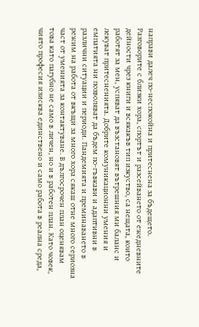направи далеч по-неспокойна и притеснена за бъдещето. Разговорите с близки хора, спортът и разсейването от ежедневните дейности чрез книги и всякакъв тип изкуство, са нещата, които работят за мен, успяват да възстановят вътрешния ми баланс и лекуват притесненията. Добрите комуникационни умения и емпатията ни позволяват да бъдем по-гъвкави и адаптивни в различни ситуации и периоди. Пандемията и преминаването в режим на работа от вкъщи за много хора сякаш отне много сериозна част от уменията за контактуване. В дългосрочен план оценявам това като пагубно не само в личен, но и в работен план. Като човек, чиято професия изисква единствено и само работа в реална среда,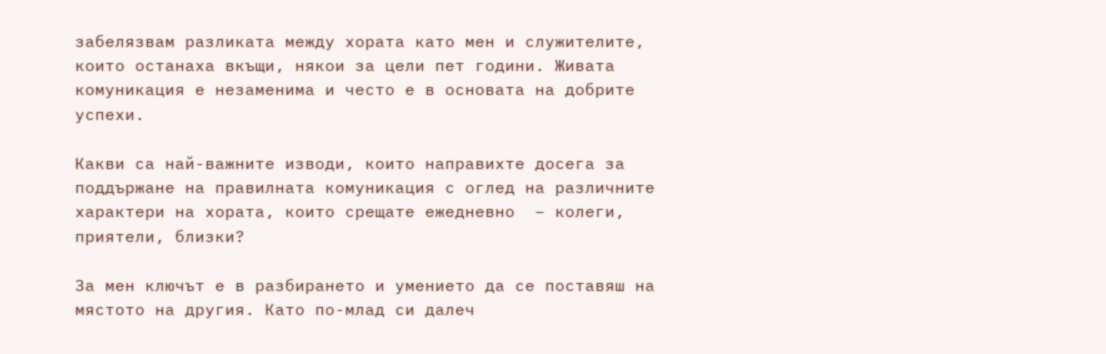забелязвам разликата между хората като мен и служителите, които останаха вкъщи, някои за цели пет години. Живата комуникация е незаменима и често е в основата на добрите успехи.

Какви са най-важните изводи, които направихте досега за поддържане на правилната комуникация с оглед на различните характери на хората, които срещате ежедневно  – колеги, приятели, близки?

За мен ключът е в разбирането и умението да се поставяш на мястото на другия. Като по-млад си далеч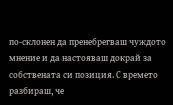по-склонен да пренебрегваш чуждото мнение и да настояваш докрай за собствената си позиция. С времето разбираш, че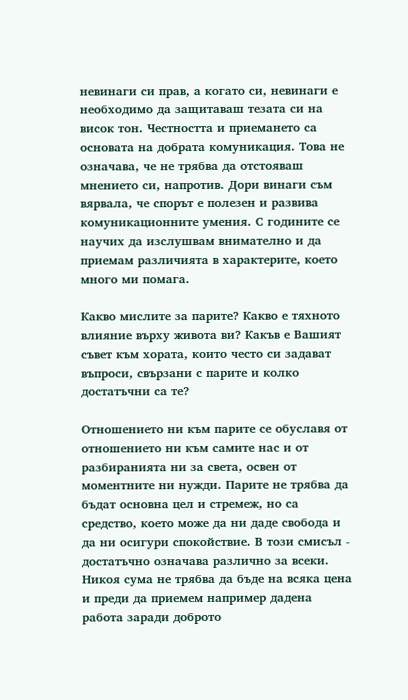невинаги си прав, а когато си, невинаги е необходимо да защитаваш тезата си на висок тон. Честността и приемането са основата на добрата комуникация. Това не означава, че не трябва да отстояваш мнението си, напротив. Дори винаги съм вярвала, че спорът е полезен и развива комуникационните умения. С годините се научих да изслушвам внимателно и да приемам различията в характерите, което много ми помага.

Какво мислите за парите? Какво е тяхното влияние върху живота ви? Какъв е Вашият съвет към хората, които често си задават въпроси, свързани с парите и колко достатъчни са те?

Отношението ни към парите се обуславя от отношението ни към самите нас и от разбиранията ни за света, освен от моментните ни нужди. Парите не трябва да бъдат основна цел и стремеж, но са средство, което може да ни даде свобода и да ни осигури спокойствие. В този смисъл - достатъчно означава различно за всеки. Никоя сума не трябва да бъде на всяка цена и преди да приемем например дадена работа заради доброто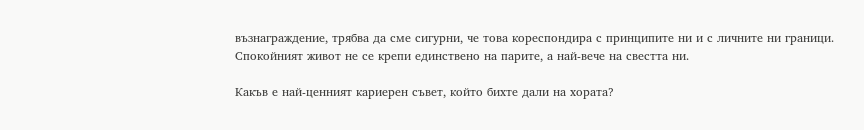възнаграждение, трябва да сме сигурни, че това кореспондира с принципите ни и с личните ни граници. Спокойният живот не се крепи единствено на парите, а най-вече на свестта ни.

Какъв е най-ценният кариерен съвет, който бихте дали на хората?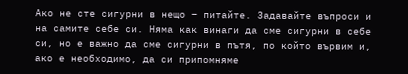Ако не сте сигурни в нещо – питайте. Задавайте въпроси и на самите себе си. Няма как винаги да сме сигурни в себе си, но е важно да сме сигурни в пътя, по който вървим и, ако е необходимо, да си припомняме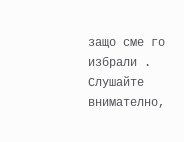защо сме го избрали . Слушайте внимателно,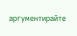аргументирайте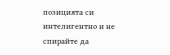позицията си интелигентно и не спирайте да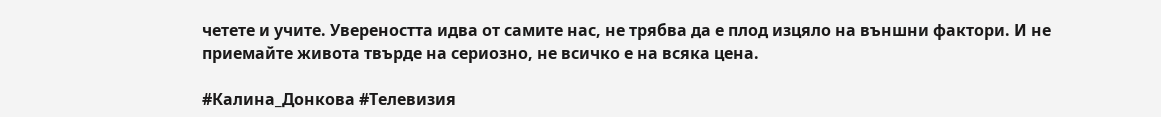четете и учите. Увереността идва от самите нас, не трябва да е плод изцяло на външни фактори. И не приемайте живота твърде на сериозно, не всичко е на всяка цена.

#Калина_Донкова #Телевизия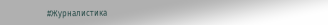#Журналистика